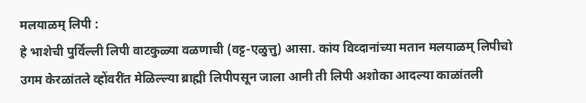मलयाळम् लिपी :
हे भाशेची पुर्विल्ली लिपी वाटकुळ्या वळणाची (वट्ट-एळुत्तु) आसा. कांय विव्दानांच्या मतान मलयाळम् लिपीचो उगम केरळांतले व्होंवरींत मेळिल्ल्या ब्राह्मी लिपीपसून जाला आनी ती लिपी अशोका आदल्या काळांतली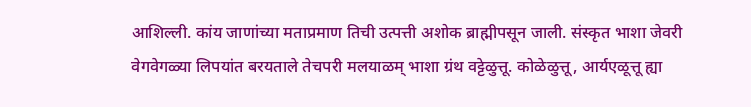आशिल्ली. कांय जाणांच्या मताप्रमाण तिची उत्पत्ती अशोक ब्राह्मीपसून जाली. संस्कृत भाशा जेवरी वेगवेगळ्या लिपयांत बरयताले तेचपरी मलयाळम् भाशा ग्रंथ वट्टेळुत्तू. कोळेळुत्तू, आर्यएळूत्तू ह्या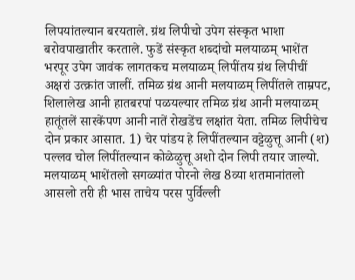लिपयांतल्यान बरयताले. ग्रंथ लिपीचो उपेग संस्कृत भाशा बरोवपाखातीर करताले. फुडें संस्कृत शब्दांचो मलयाळम् भाशेंत भरपूर उपेग जावंक लागतकच मलयाळम् लिपींतय ग्रंथ लिपीचीं अक्षरां उत्क्रांत जालीं. तमिळ ग्रंथ आनी मलयाळम् लिपींतले ताम्रपट, शिलालेख आनी हातबरपां पळयल्यार तमिळ ग्रंथ आनी मलयाळम् हातूंतलें सारकेंपण आनी नातें रोखडेंच लक्षांत येता. तमिळ लिपीचेच दोन प्रकार आसात. 1) चेर पांडय हे लिपींतल्यान वट्टेळुत्तू आनी (श) पल्लव चोल लिपींतल्यान कोळेळुत्तू अशो दोन लिपी तयार जाल्यो.
मलयाळम् भाशेंतलो सगळ्यांत पोरनो लेख 8व्या शतमानांतलो आसलो तरी ही भास ताचेय परस पुर्विल्ली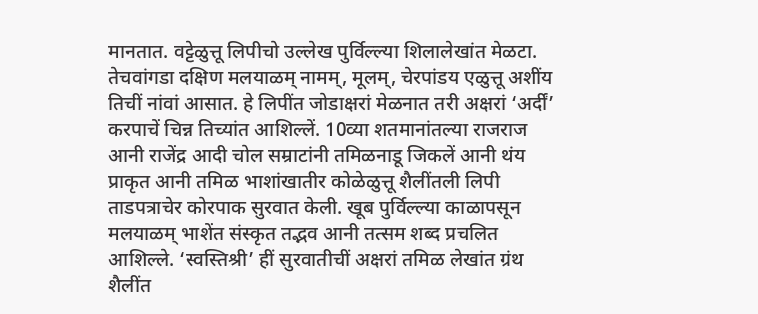मानतात. वट्टेळुत्तू लिपीचो उल्लेख पुर्विल्ल्या शिलालेखांत मेळटा. तेचवांगडा दक्षिण मलयाळम् नामम्, मूलम्, चेरपांडय एळुत्तू अशींय तिचीं नांवां आसात. हे लिपींत जोडाक्षरां मेळनात तरी अक्षरां ‘अर्दीं’ करपाचें चिन्न तिच्यांत आशिल्लें. 10व्या शतमानांतल्या राजराज आनी राजेंद्र आदी चोल सम्राटांनी तमिळनाडू जिकलें आनी थंय प्राकृत आनी तमिळ भाशांखातीर कोळेळुत्तू शैलींतली लिपी ताडपत्राचेर कोरपाक सुरवात केली. खूब पुर्विल्ल्या काळापसून मलयाळम् भाशेंत संस्कृत तद्भव आनी तत्सम शब्द प्रचलित आशिल्ले. ‘स्वस्तिश्री’ हीं सुरवातीचीं अक्षरां तमिळ लेखांत ग्रंथ शैलींत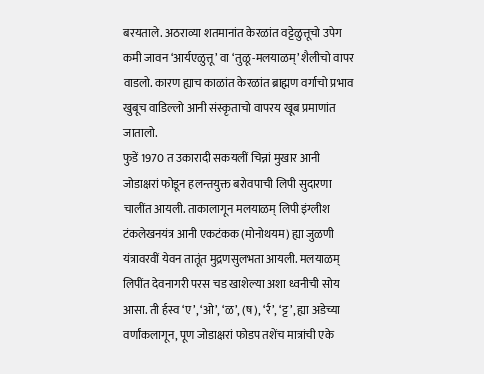बरयताले. अठराव्या शतमानांत केरळांत वट्टेळुत्तूचो उपेग कमी जावन ‘आर्यएळुत्तू’ वा ‘तुळू-मलयाळम्’ शैलीचो वापर वाडलो. कारण ह्याच काळांत केरळांत ब्राह्मण वर्गाचो प्रभाव खुबूच वाडिल्लो आनी संस्कृताचो वापरय खूब प्रमाणांत जातालो.
फुडें 1970 त उकारादी सकयलीं चिन्नां मुखार आनी जोडाक्षरां फोडून हलन्तयुक्त बरोवपाची लिपी सुदारणा चालींत आयली. ताकालागून मलयाळम् लिपी इंग्लीश टंकलेखनयंत्र आनी एकटंकक (मोनोथयम) ह्या जुळणी यंत्रावरवीं येवन तातूंत मुद्रणसुलभता आयली. मलयाळम् लिपींत देवनागरी परस चड खाशेल्या अशा ध्वनीची सोय आसा. ती र्हस्व ‘ए’, ‘ओ’, ‘ळ’, (ष), ‘र्र’, ‘ट्ट’, ह्या अडेच्या वर्णांकलागून, पूण जोडाक्षरां फोडप तशेंच मात्रांची एके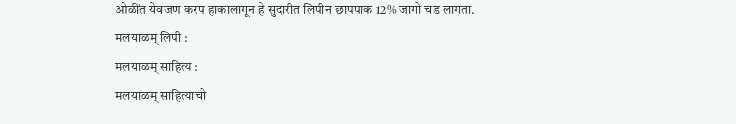ओळींत येवजण करप हाकालागून हे सुदारीत लिपीन छापपाक 12% जागो चड लागता.
मलयाळम् लिपी :
मलयाळम् साहित्य :
मलयाळम् साहित्याचो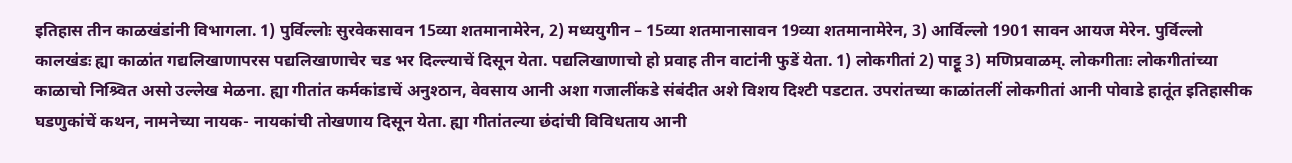इतिहास तीन काळखंडांनी विभागला. 1) पुर्विल्लोः सुरवेकसावन 15व्या शतमानामेरेन, 2) मध्ययुगीन – 15व्या शतमानासावन 19व्या शतमानामेरेन, 3) आर्विल्लो 1901 सावन आयज मेरेन. पुर्विल्लो कालखंडः ह्या काळांत गद्यलिखाणापरस पद्यलिखाणाचेर चड भर दिल्ल्याचें दिसून येता. पद्यलिखाणाचो हो प्रवाह तीन वाटांनी फुडें येता. 1) लोकगीतां 2) पाट्टू 3) मणिप्रवाळम्. लोकगीताः लोकगीतांच्या काळाचो निश्र्वित असो उल्लेख मेळना. ह्या गीतांत कर्मकांडाचें अनुश्ठान, वेवसाय आनी अशा गजालींकडे संबंदीत अशे विशय दिश्टी पडटात. उपरांतच्या काळांतलीं लोकगीतां आनी पोवाडे हातूंत इतिहासीक घडणुकांचें कथन, नामनेच्या नायक- नायकांची तोखणाय दिसून येता. ह्या गीतांतल्या छंदांची विविधताय आनी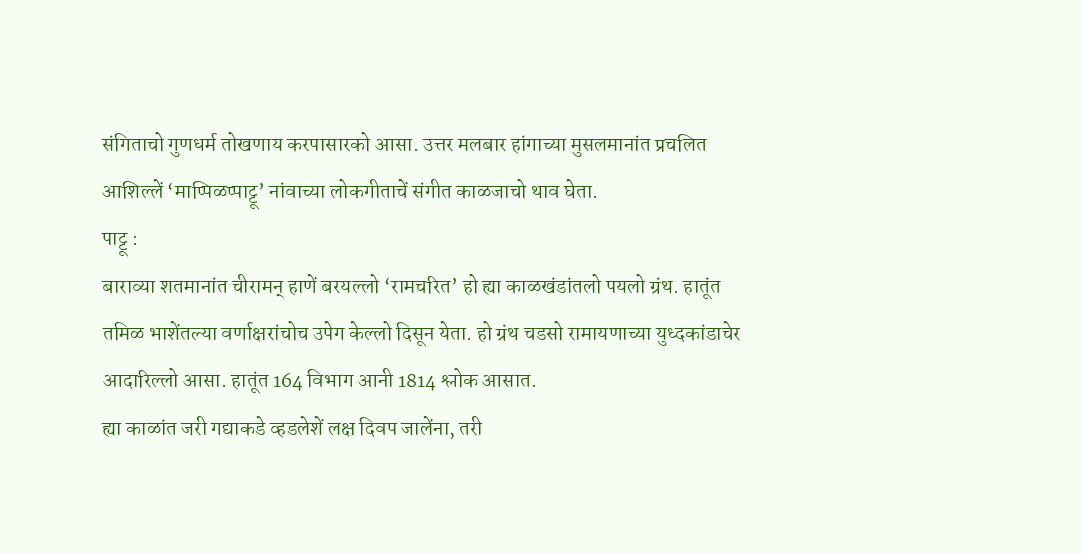संगिताचो गुणधर्म तोखणाय करपासारको आसा. उत्तर मलबार हांगाच्या मुसलमानांत प्रचलित आशिल्लें ‘माप्पिळप्पाट्टू’ नांवाच्या लोकगीताचें संगीत काळजाचो थाव घेता.
पाट्टू :
बाराव्या शतमानांत चीरामन् हाणें बरयल्लो ‘रामचरित’ हो ह्या काळखंडांतलो पयलो ग्रंथ. हातूंत तमिळ भाशेंतल्या वर्णाक्षरांचोच उपेग केल्लो दिसून येता. हो ग्रंथ चडसो रामायणाच्या युध्दकांडाचेर आदारिल्लो आसा. हातूंत 164 विभाग आनी 1814 श्लोक आसात.
ह्या काळांत जरी गद्याकडे व्हडलेशें लक्ष दिवप जालेंना, तरी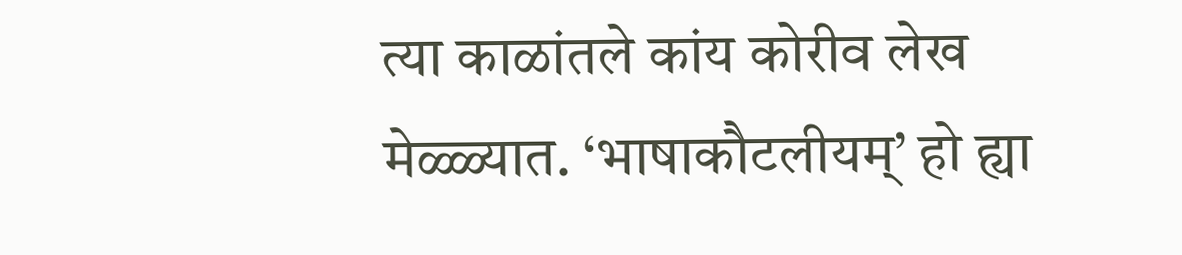त्या काळांतले कांय कोरीव लेख मेळ्ळ्यात. ‘भाषाकौटलीयम्’ हो ह्या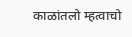काळांतलो म्हत्वाचो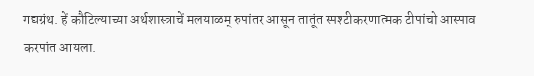गद्यग्रंथ. हें कौटिल्याच्या अर्थशास्त्राचें मलयाळम् रुपांतर आसून तातूंत स्पश्टीकरणात्मक टीपांचो आस्पाव करपांत आयला.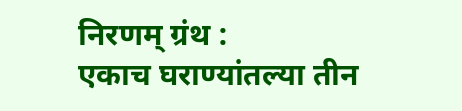निरणम् ग्रंथ :
एकाच घराण्यांतल्या तीन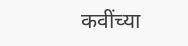कवींच्या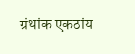ग्रंथांक एकठांय